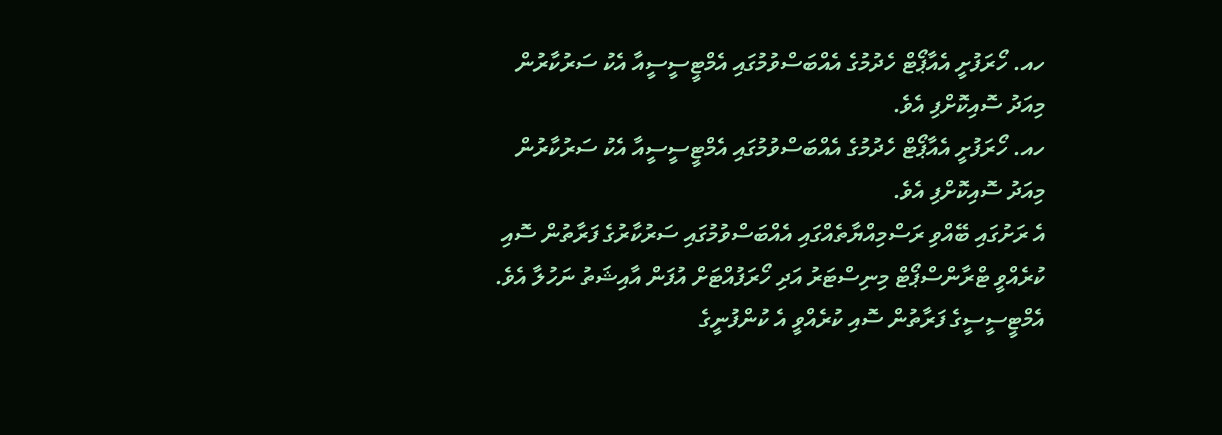ހއ. ހޯރަފުށީ އެއާޕޯޓް ހެދުމުގެ އެއްބަސްވުމުގައި އެމްޓީސީސީއާ އެކު ސަރުކާރުން މިއަދު ސޮއިކޮށްފި އެވެ.
ހއ. ހޯރަފުށީ އެއާޕޯޓް ހެދުމުގެ އެއްބަސްވުމުގައި އެމްޓީސީސީއާ އެކު ސަރުކާރުން މިއަދު ސޮއިކޮށްފި އެވެ.
އެ ރަށުގައި ބޭއްވި ރަސްމިއްޔާތެއްގައި އެއްބަސްވުމުގައި ސަރުކާރުގެ ފަރާތުން ސޮއި ކުރެއްވީ ޓްރާންސްޕޯޓް މިނިސްޓަރު އަދި ހޯރަފުއްޓަށް އުފަން އާއިޝަތު ނަހުލާ އެވެ. އެމްޓީސީސީގެ ފަރާތުން ސޮއި ކުރެއްވީ އެ ކުންފުނީގެ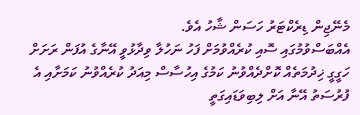މެނޭޖިން ޑިރެކްޓަރު ހަސަން ޝާހު އެވެ.
އެއްބަސްވުމުގައި ސޮއި ކުރެއްވުމަށް ފަހު ނަހުލާ ވިދާޅުވީ އޭނާގެ އުފަން ރަށަށް ހަގީގީ ޚިދުމަތެއް ކޮށްދެއްވުނު ކަމުގެ އިހުސާސް މިއަދު ކުރެއްވުނު ކަމަށާއި އެ ފުރުސަތު އޭނާ އަށް ލިބިވަޑައިގަތީ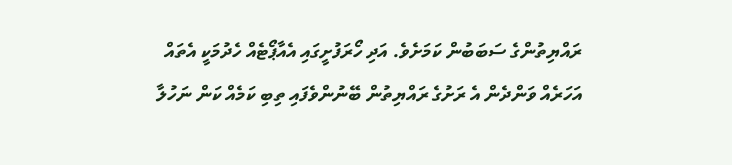ރައްޔިތުންގެ ސަބަބުން ކަމަށެވެ. އަދި ހޯރަފުށީގައި އެއާޕޯޓެއް ހެދުމަކީ އެތައް އަހަރެއް ވަންދެން އެ ރަށުގެ ރައްޔިތުން ބޭނުންވެފައި ތިބި ކަމެއް ކަން ނަހުލާ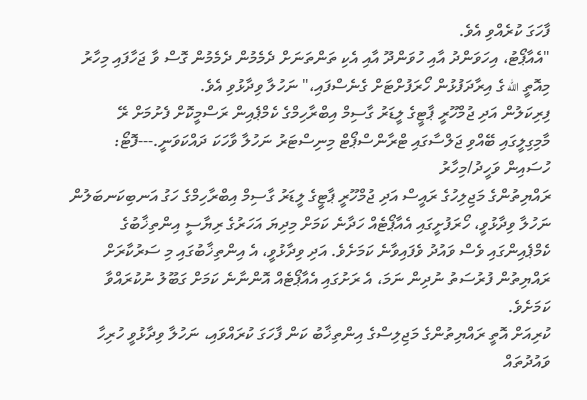ފާހަގަ ކުރެއްވި އެވެ.
"އެއާޕޯޓު، އިހަވަންދު އާއި ހުވަންދޫ އާއި އެކި ތަންތަނަށް ދެމެމުން ދެމެމުން ގޮސް ވާ ޖަހާފައި މިހާރު މިއޮތީ الله ގެ އިރާދަފުޅުން ހޯރަފުށްޓަށް ގެނެސްފައި،" ނަހުލާ ވިދާޅުވި އެވެ.
ފިރިކަލުން އަދި ޖުމްހޫރީ ޕާޓީގެ ލީޑަރު ގާސިމް އިބްރާހިމްގެ ކެމްޕެއިން ރަސްމީކޮށް ފެށުމަށް ރޭ މާމިގިލީގައި ބޭއްވި ޖަލްސާގައި ޓްރާންސްޕޯޓް މިނިސްޓަރު ނަހުލާ ވާހަކަ ދައްކަވަނީ.---ފޮޓޯ: ހުސައިން ވަހީދު/މިހާރު
ރައްޔިތުންގެ މަޖިލިހުގެ ރައީސް އަދި ޖުމްހޫރީ ޕާޓީގެ ލީޑަރު ގާސިމް އިބްރާހިމްގެ ހަގު އަނބިކަނބަލުން ނަހުލާ ވިދާޅުވީ، ހޯރަފުށީގައި އެއާޕޯޓެއް ހަދާނެ ކަމަށް މިދިޔަ އަހަރުގެ ރިޔާސީ އިންތިޚާބުގެ ކެމްޕެއިންގައި ވެސް ވައުދު ވެފައިވާނެ ކަމަށެވެ. އަދި ވިދާޅުވީ، އެ އިންތިޚާބުގައި މި ސަރުކާރަށް ރައްޔިތުން ފުރުސަތު ނުދިން ނަމަ، އެ ރަށުގައި އެއާޕޯޓެއް އޮންނާނެ ކަމަށް ގަބޫލު ނުކުރައްވާ ކަމަށެވެ.
ކުރިއަށް އޮތީ ރައްޔިތުންގެ މަޖިލިސްގެ އިންތިޚާބު ކަން ފާހަގަ ކުރައްވައި، ނަހުލާ ވިދާޅުވީ ހުރިހާ ވައުދުތައް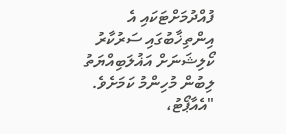ފުއްދުމަށްޓަކައި އެ އިންތިޚާބުގައި ސަރުކާރު ކޯލިޝަނަށް އަޣުލަބިއްޔަތު ލިބުން މުހިންމު ކަމަށެވެ.
"އެއާޕޯޓު،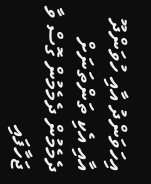އިހަވަންދު އާއި ހުވަންދޫ އާއި އެކި ތަންތަނަށް ދެމެމުން ދެމެމުން ގޮސް ވާ ޖަހާފައި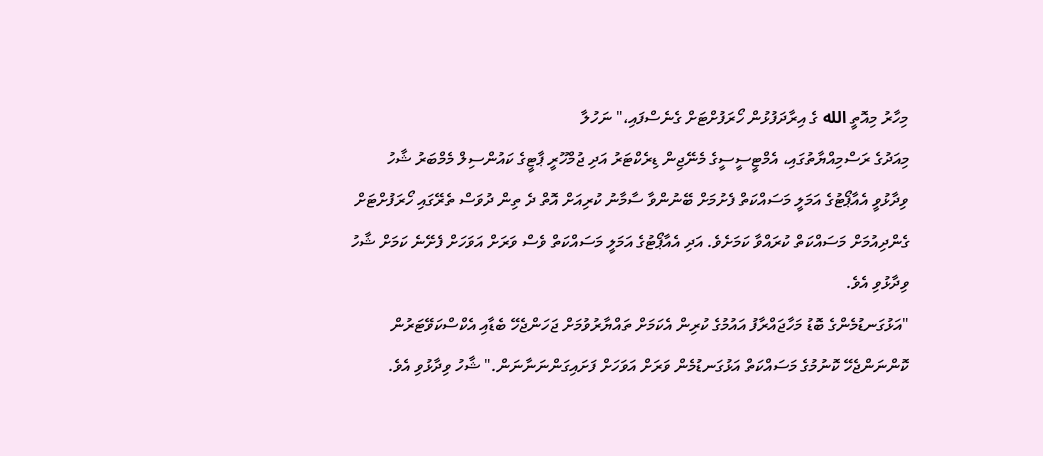މިހާރު މިއޮތީ الله ގެ އިރާދަފުޅުން ހޯރަފުށްޓަށް ގެނެސްފައި،" ނަހުލާ
މިއަދުގެ ރަސްމިއްޔާތުގައި، އެމްޓީސީސީގެ މެނޭޖިން ޑިރެކްޓަރު އަދި ޖުމްހޫރީ ޕާޓީގެ ކައުންސިލް މެމްބަރު ޝާހު ވިދާޅުވީ އެއާޕޯޓުގެ އަމަލީ މަސައްކަތް ފެށުމަށް ބޭނުންވާ ސާމާނު ކުރިއަށް އޮތް ދެ ތިން ދުވަސް ތެރޭގައި ހޯރަފުށްޓަށް ގެންދިއުމަށް މަސައްކަތް ކުރައްވާ ކަމަށެވެ. އަދި އެއާޕޯޓުގެ އަމަލީ މަސައްކަތް ވެސް ވަރަށް އަވަހަށް ފެށޭނެ ކަމަށް ޝާހު ވިދާޅުވި އެވެ.
"އަޅުގަނޑުމެންގެ ބޮޑު މަހާޖައްރާފު އައުމުގެ ކުރިން އެކަމަށް ތައްޔާރުވުމަށް ޖަހަންޖެހޭ ބެޑާއި އެކްސްކަވޭޓަރުން ކޮންނަންޖެހޭ ކޮނުމުގެ މަސައްކަތް އަޅުގަނޑުމެން ވަރަށް އަވަހަށް ފަށައިގަންނަނާނަން." ޝާހު ވިދާޅުވި އެވެ.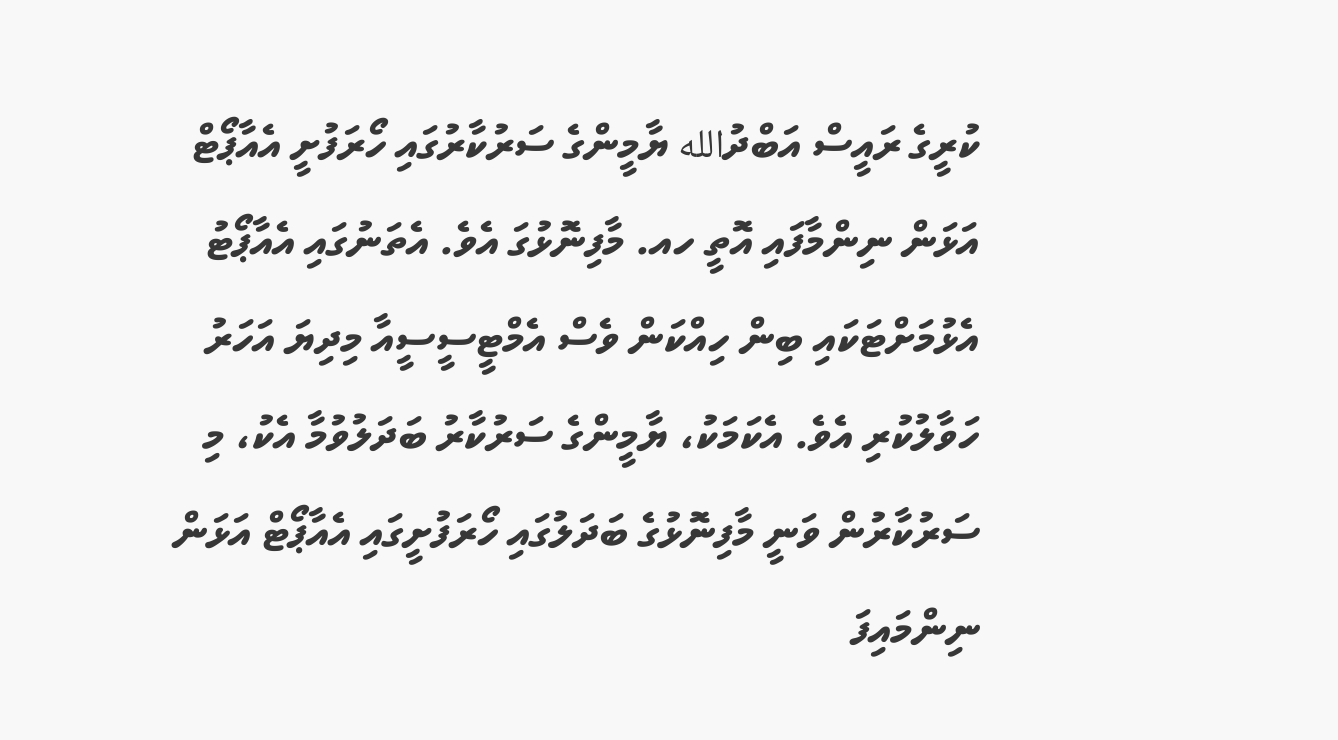ކުރީގެ ރައީސް އަބްދުالله ޔާމީންގެ ސަރުކާރުގައި ހޯރަފުށީ އެއާޕޯޓް އަޅަން ނިންމާފައި އޮތީ ހއ. މާފިނޮޅުގަ އެވެ. އެތަނުގައި އެއާޕޯޓު އެޅުމަށްޓަކައި ބިން ހިއްކަން ވެސް އެމްޓީސީސީއާ މިދިޔަ އަހަރު ހަވާލުކުރި އެވެ. އެކަމަކު، ޔާމީންގެ ސަރުކާރު ބަދަލުވުމާ އެކު، މި ސަރުކާރުން ވަނީ މާފިނޮޅުގެ ބަދަލުގައި ހޯރަފުށީގައި އެއާޕޯޓް އަޅަން ނިންމައިފަ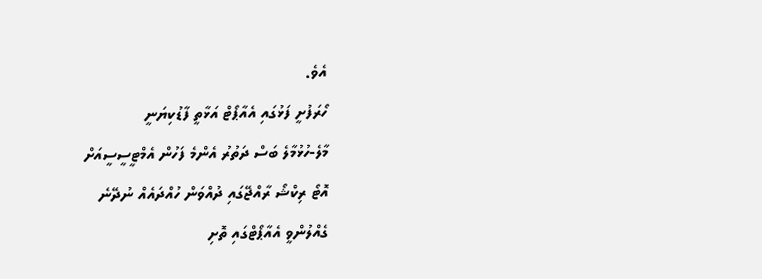އެވެ.
ހޯރަފުށީ ފަޅުގައި އެއާޕޯޓް އަޅާތީ ފާޑުކިޔަނީ
މާލެ-ހުޅުމާލެ ބަސް ދަތުރު އެންމެ ފަހުން އެމްޓީސީސީއަށް
އޮޓޯ ރިކްޝޯ ރާއްޖޭގައި ދުއްވަން ހުއްދައެއް ނުދޭނެ
ގެއްލުންވީ އެއާޕޯޓްގައި ތޮށި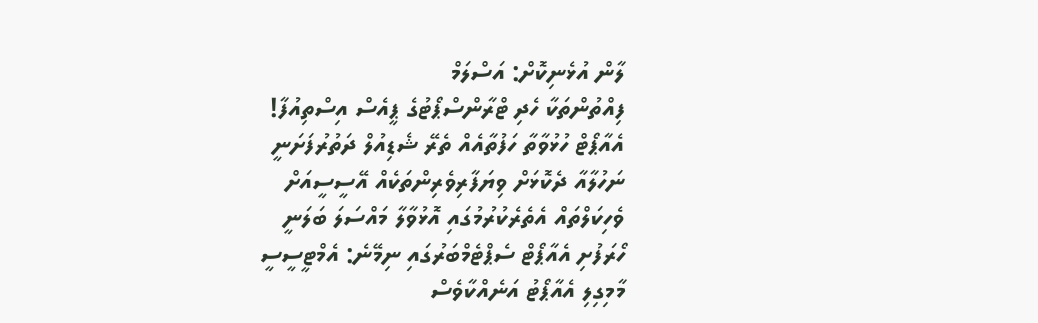ލާން އުޅެނިކޮށް: އަސްލަމް
ފިއްތުންތަކާ ހެދި ޓްރާންސްޕޯޓުގެ ޕީއެސް އިސްތިއުފާ!
އެއާޕޯޓް ހުޅުވާތާ ހަފުތާއެއް ތެރޭ ޝެޑިއުލް ދަތުރުފަށަނީ
ނަހުލާއާ ދެކޮޅަށް ވިޔަފާރިވެރިންތަކެއް އޭސީސީއަށް
ވެހިކަލްތައް އެތެރެކުރުމުގައި އޮޅުވާލާ މައްސަލަ ބަލަނީ
ހޯރަފުށި އެއާޕޯޓް ސެޕްޓެމްބަރުގައި ނިމޭނެ: އެމްޓީސީސީ
މާމިގިލި އެއާޕޯޓު އަނެއްކާވެސް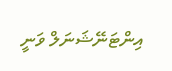އިންޓަނޭޝަނަލް ވަނީ